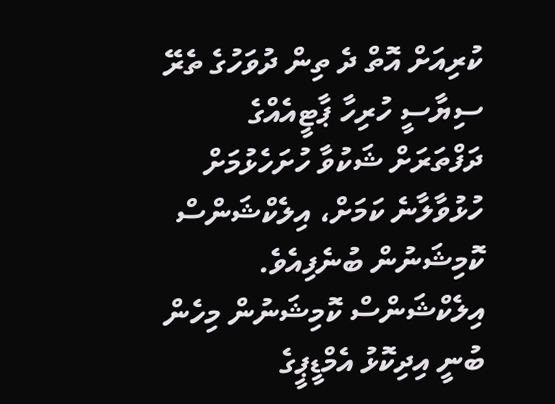ކުރިއަށް އޮތް ދެ ތިން ދުވަހުގެ ތެރޭ ސިޔާސީ ހުރިހާ ޕާޓީއެއްގެ ދަފްތަރަށް ޝަކުވާ ހުށަހެޅުމަށް ހުޅުވާލާނެ ކަމަށް، އިލެކްޝަންސް ކޮމިޝަނުން ބުނެފިއެވެ.
އިލެކްޝަންސް ކޮމިޝަނުން މިހެން ބުނީ އިދިކޮޅު އެމްޑީޕީގެ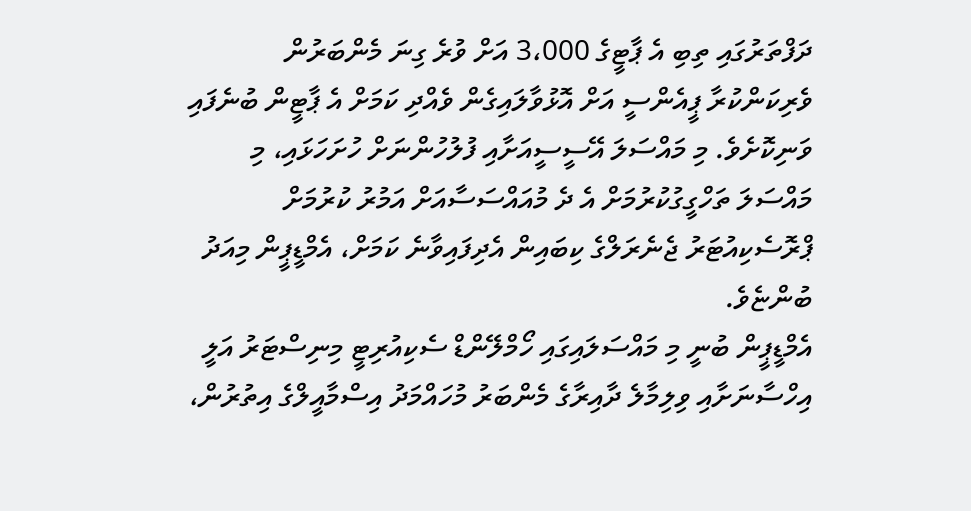ދަފްތަރުގައި ތިބި އެ ޕާޓީގެ 3،000 އަށް ވުރެ ގިނަ މެންބަރުން ވެރިކަންކުރާ ޕީއެންސީ އަށް އޮޅުވާލައިގެން ވެއްދި ކަމަށް އެ ޕާޓީން ބުނެފައި ވަނިކޮށެވެ. މި މައްސަލަ އޭސީސީއަށާއި ފުލުހުންނަށް ހުށަހަޅައި، މި މައްސަލަ ތަހްގީގުކުރުމަށް އެ ދެ މުއައްސަސާއަށް އަމުރު ކުރުމަށް ޕްރޮސެކިއުޓަރު ޖެނެރަލްގެ ކިބައިން އެދިފައިވާނެ ކަމަށް، އެމްޑީޕީން މިއަދު ބުންޏެވެ.
އެމްޑީޕީން ބުނީ މި މައްސަލައިގައި ހޯމްލޭންޑް ސެކިއުރިޓީ މިނިސްޓަރު އަލީ އިހްސާނަށާއި ވިލިމާލެ ދާއިރާގެ މެންބަރު މުހައްމަދު އިސްމާއީލްގެ އިތުރުން،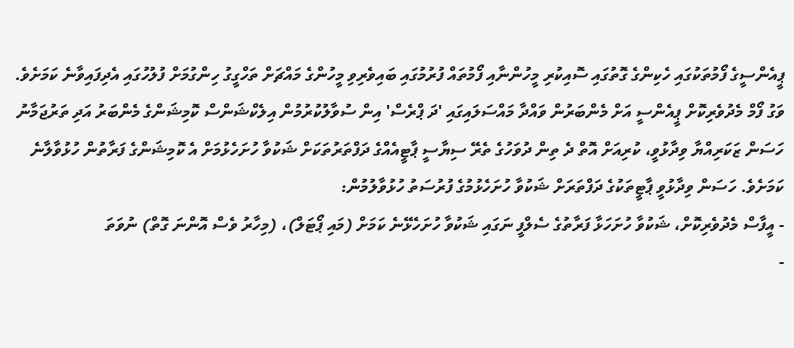ޕީއެންސީގެ ފޯމުތަކުގައި ހެކިންގެ ގޮތުގައި ސޮއިކުރި މީހުންނާއި ފޯމުތައް ފުރުމުގައި ބައިވެރިވި މީހުންގެ މައްޗަށް ތަހްގީގު ހިންގުމަށް ފުލުހުގައި އެދިފައިވާނެ ކަމަށެވެ.
ވަގު ފޯމް މެދުވެރިކޮށް ޕީއެންސީ އަށް މެންބަރުން ވައްދާ މައްސަލައިގައި 'ދަ ޕްރެސް' އިން ސުވާލުކުރުމުން އިލެކްޝަންސް ކޮމިޝަންގެ މެންބަރު އަދި ތަރުޖަމާނު ހަސަން ޒަކަރިއްޔާ ވިދާޅުވީ، ކުރިއަށް އޮތް ދެ ތިން ދުވަހުގެ ތެރޭ ސިޔާސީ ޕާޓީއެއްގެ ދަފްތަރުތަކަށް ޝަކުވާ ހުށަހެޅުމަށް އެ ކޮމިޝަންގެ ފަރާތުން ހުޅުވާލާނެ ކަމަށެވެ. ހަސަން ވިދާޅުވީ ޕާޓީތަކުގެ ދަފްތަރަށް ޝަކުވާ ހުށަހެޅުމުގެ ފުރުސަތު ހުޅުވާލުމުން:
- އީފާސް މެދުވެރިކޮށް، ޝަކުވާ ހުށަހަޅާ ފަރާތުގެ ސެލްފީ ނަގައި ޝަކުވާ ހުށަހެޅޭނެ ކަމަށް (މައި ޕޯޓަލް)، (މިހާރު ވެސް އޮންނަ ގޮތް) ނުވަތަ
-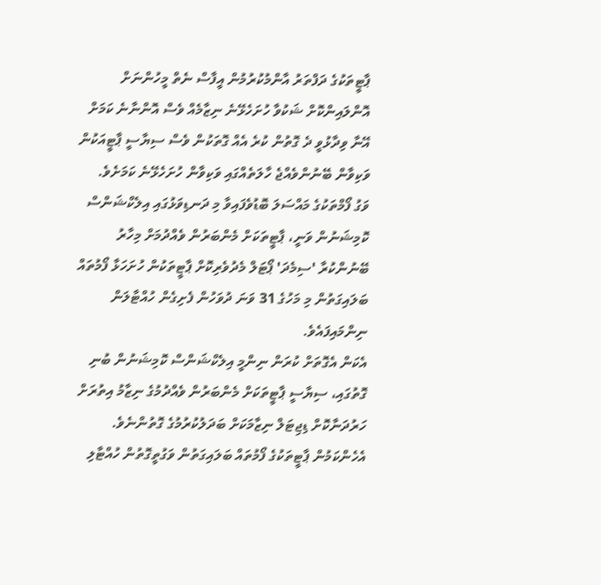ޕާޓީތަކުގެ ދަފްތަރު އާންމުކުރުމުން އީފާސް ނެތް މީހުންނަށް އޮންލައިންކޮށް ޝަކުވާ ހުށަހެޅޭނެ ނިޒާމެއް ވެސް އޮންނާނެ ކަމަށް
އޭނާ ވިދާޅުވީ ދެ ގޮތުން ކުރެ އެއް ގޮތަކުން ވެސް ސިޔާސީ ޕާޓީއަކުން ވަކިވާން ބޭނުންވެއްޖެ ހާލަތެއްގައި ވަކިވާން ހުށަހެޅޭނެ ކަމަށެވެ.
ވަގު ފޯމްތަކުގެ މައްސަލަ ބޮޑުވެފައިވާ މި ދަނޑިވަޅުގައި އިލެކްޝަންސް ކޮމިޝަނުން ވަނީ، ޕާޓީތަކަށް މެންބަރުން ވެއްދުމަށް މިހާރު ބޭނުންކުރާ 'ސިމެދަ' ޕޯޓަލް މެދުވެރިކޮށް ޕާޓީތަކުން ހުށަހަޅާ ފޯމުތައް ބަލައިގަތުން މި މަހުގެ 31 ވަނަ ދުވަހުން ފެށިގެން ހުއްޓާލަން ނިންމައިފައެވެ.
އެކަން އެގޮތަށް ކުރަން ނިންމީ އިލެކްޝަންސް ކޮމިޝަނުން ބުނި ގޮތުގައި، ސިޔާސީ ޕާޓީތަކަށް މެންބަރުން ވެއްދުމުގެ ނިޒާމު އިތުރަށް ހަރުދަނާކޮށް ޑިޖިޓަލް ނިޒާމަކަށް ބަދަލުކުރުމުގެ ގޮތުންނެވެ. އެހެންކަމުން ޕާޓީތަކުގެ ފޯމުތައް ބަލައިގަތުން ވަގުތީގޮތުން ހުއްޓާލި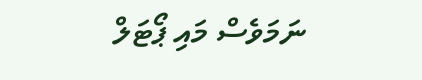ނަމަވެސް މައި ޕޯޓަލް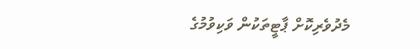މެދުވެރިކޮށް ޕާޓީތަކުން ވަކިވުމުގެ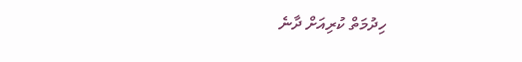ހިދުމަތް ކުރިއަށް ދާނެ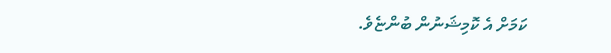ކަމަށް އެ ކޮމިޝަނުން ބުންޏެވެ.